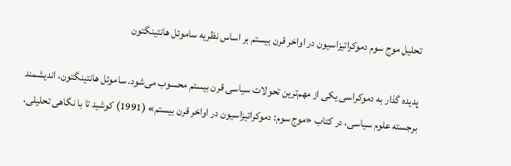تحلیل موج سوم دموکراتیزاسیون در اواخر قرن بیستم بر اساس نظریه ساموئل هانتینگتون

پدیده گذار به دموکراسی یکی از مهم‌ترین تحولات سیاسی قرن بیستم محسوب می‌شود. ساموئل هانتینگتون، اندیشمند برجسته علوم سیاسی، در کتاب «موج سوم: دموکراتیزاسیون در اواخر قرن بیستم» (1991) کوشید تا با نگاهی تحلیلی،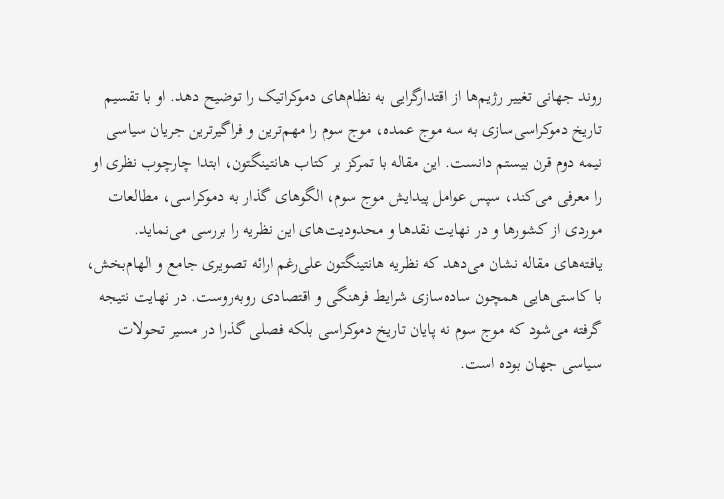روند جهانی تغییر رژیم‌ها از اقتدارگرایی به نظام‌های دموکراتیک را توضیح دهد. او با تقسیم تاریخ دموکراسی‌سازی به سه موج عمده، موج سوم را مهم‌ترین و فراگیرترین جریان سیاسی نیمه دوم قرن بیستم دانست. این مقاله با تمرکز بر کتاب هانتینگتون، ابتدا چارچوب نظری او را معرفی می‌کند، سپس عوامل پیدایش موج سوم، الگوهای گذار به دموکراسی، مطالعات موردی از کشورها و در نهایت نقدها و محدودیت‌های این نظریه را بررسی می‌نماید. یافته‌های مقاله نشان می‌دهد که نظریه هانتینگتون علی‌رغم ارائه تصویری جامع و الهام‌بخش، با کاستی‌هایی همچون ساده‌سازی شرایط فرهنگی و اقتصادی روبه‌روست. در نهایت نتیجه گرفته می‌شود که موج سوم نه پایان تاریخ دموکراسی بلکه فصلی گذرا در مسیر تحولات سیاسی جهان بوده است.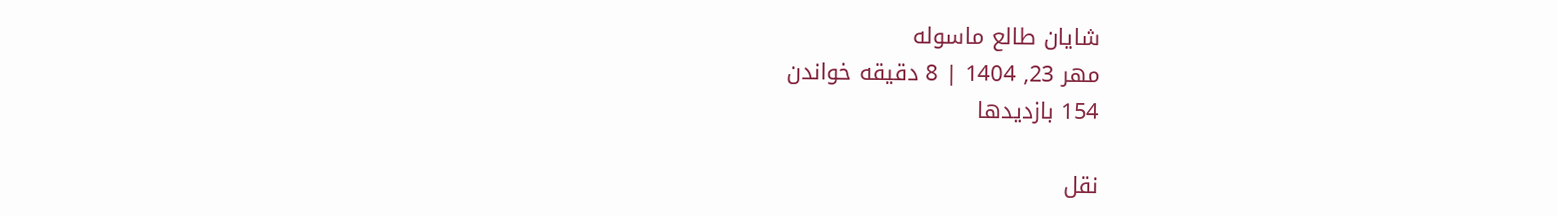شایان طالع ماسوله
مهر 23, 1404 | 8 دقیقه خواندن
154 بازدیدها

نقل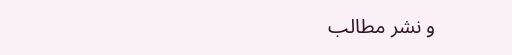و نشر مطالب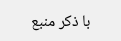با ذکر منبع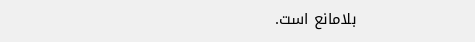بلامانع است.